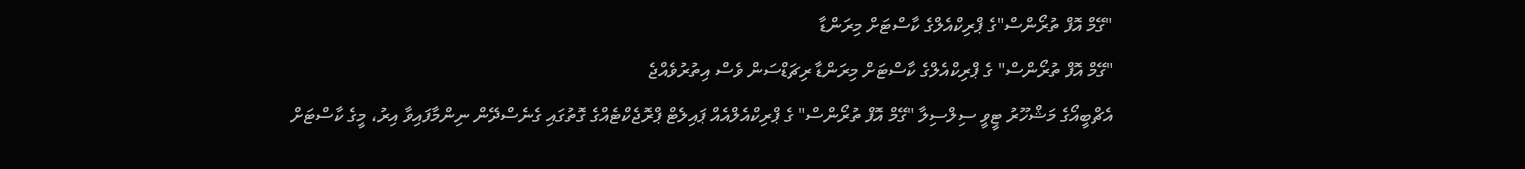"ގޭމް އޮފް ތުރޯންސް"ގެ ޕްރިކްއެލްގެ ކާސްޓަށް މިރަންޑާ
"ގޭމް އޮފް ތުރޯންސް" ގެ ޕްރިކްއެލްގެ ކާސްޓަށް މިރަންޑާ ރިޗަޑްސަން ވެސް އިތުރުވެއްޖެ
އެޗްބީއޯގެ މަޝްހޫރު ޓީވީ ސިލްސިލާ "ގޭމް އޮފް ތުރޯންސް" ގެ ޕްރިކްއެލްއެއް ޕައިލެޓް ޕްރޮޖެކްޓެއްގެ ގޮތުގައި ގެނެސްދޭން ނިންމާފައިވާ އިރު، މީގެ ކާސްޓަށް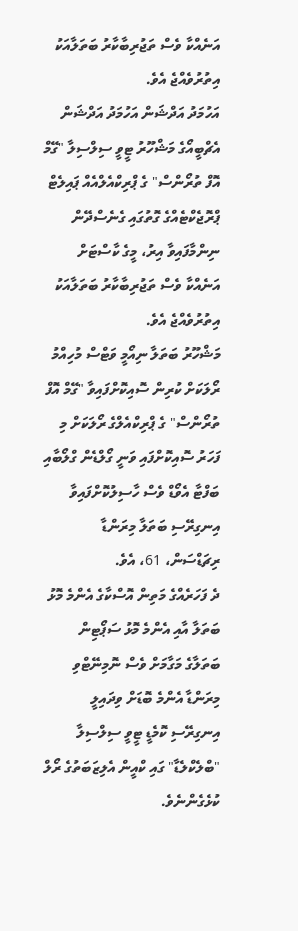އަނެއްކާ ވެސް ތަޖުރިބާކާރު ބަތަލާއަކު އިތުރުވެއްޖެ އެވެ.
އަހުމަދު އަދްޝަން އަހުމަދު އަދްޝަން
އެޗްބީއޯގެ މަޝްހޫރު ޓީވީ ސިލްސިލާ "ގޭމް އޮފް ތުރޯންސް" ގެ ޕްރިކްއެލްއެއް ޕައިލެޓް ޕްރޮޖެކްޓެއްގެ ގޮތުގައި ގެނެސްދޭން ނިންމާފައިވާ އިރު، މީގެ ކާސްޓަށް އަނެއްކާ ވެސް ތަޖުރިބާކާރު ބަތަލާއަކު އިތުރުވެއްޖެ އެވެ.
މަޝްހޫރު ބަތަލާ ނިއޯމީ ވަޓްސް މުހިއްމު ރޯލަކަށް ކުރިން ސޮއިކޮށްފައިވާ "ގޭމް އޮފް ތުރޯންސް" ގެ ޕްރިކްއެލްގެ ރޯލަކަށް މި ފަހަރު ސޮއިކޮށްފައި ވަނީ ގޯލްޑެން ގްލޯބާއި ބަފްޓާ އެވޯޑް ވެސް ހާސިލުކޮށްފައިވާ އިނގިރޭސި ބަތަލާ މިރަންޑާ ރިޗަޑްސަން، 61، އެވެ.
ދެ ފަހަރެއްގެ މަތިން އޮސްކާގެ އެންމެ މޮޅު ބަތަލާ އާއި އެންމެ މޮޅު ސަޕޯޓިން ބަތަލާގެ މަގާމަށް ވެސް ނޮމިނޭޓްވި މިރަންޑާ އެންމެ ބޮޑަށް ވިދައިލީ އިނގިރޭސި ކޮމެޑީ ޓީވީ ސިލްސިލާ "ބްލެކްލެޑާ" ގައި ކްއީން އެލިޒަބަތުގެ ރޯލް ކުޅެގެންނެވެ.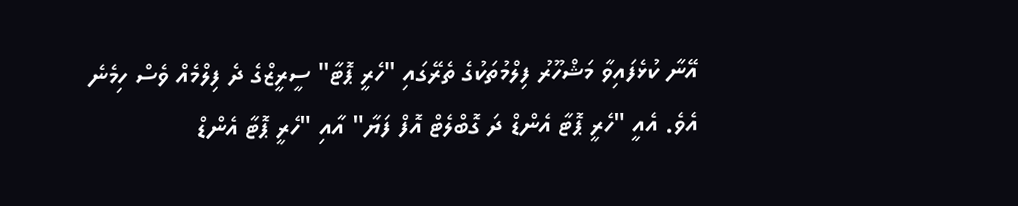އޭނާ ކުޅެފައިވާ މަޝްހޫރު ފިލްމުތަކުގެ ތެރޭގައި "ހެރީ ޕޮޓާ" ސީރީޒްގެ ދެ ފިލްމެއް ވެސް ހިމެނެ އެވެ. އެއީ "ހެރީ ޕޮޓާ އެންޑް ދަ ގޮބްލެޓް އޮފް ފަޔާ" އާއި "ހެރީ ޕޮޓާ އެންޑް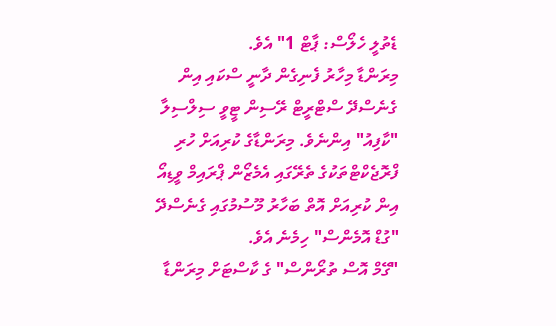ޑެތުލީ ހެލޯސް: ޕާޓް 1" އެވެ.
މިރަންޑާ މިހާރު ފެނިގެން ދާނީ ސްކައި އިން ގެނެސްދޭ ސްޓްރީޓް ރޭސިން ޓީވީ ސިލްސިލާ "ކާފިއު" އިންނެވެ. މިރަންޑާގެ ކުރިއަށް ހުރި ފްރޮޖެކްޓްތަކުގެ ތެރޭގައި އެމެޒޯން ޕްރައިމް ވީޑިއޯ އިން ކުރިއަށް އޮތް ބަހާރު މޫސުމުގައި ގެނެސްދޭ "ގުޑް އޮމެންސް" ހިމެނެ އެވެ.
"ގޭމް އޮސް ތުރޯންސް" ގެ ކާސްޓަށް މިރަންޑާ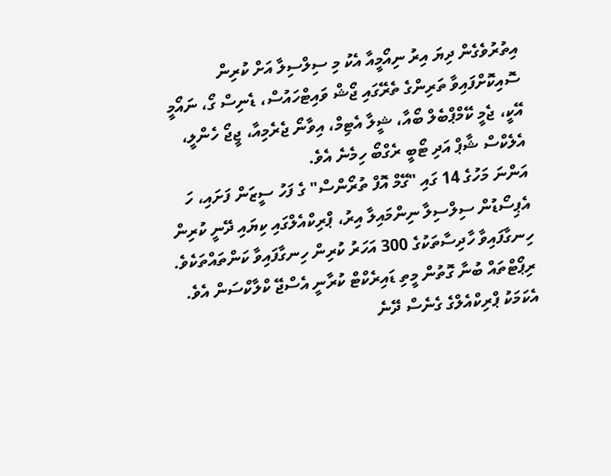އިތުރުވެގެން ދިޔަ އިރު ނިއޯމީއާ އެކު މި ސިލްސިލާ އަށް ކުރިން ސޮއިކޮށްފައިވާ ތަރިންގެ ތެރޭގައި ޖޯޝް ވައިޓްހައުސް، ޑެނިސް ގޯ، ނައޯމީ އޭކީ، ޖެމީ ކޭމްޕްބެލް ބޯއާ، ޝީލާ އެޓިމް، އިވާނޯ ޖެރެމިއާ، ޖީޖޯ ހެންލީ، އެލެކްސް ޝާޕް އަދި ޓޯބީ ރެގްބޯ ހިމެނެ އެވެ.
އަންނަ މަހުގެ 14 ގައި "ގޭމް އޮފް ތުރޯންސް" ގެ ފަހު ސީޒަން ފަށައި، ހަ އެޕިސޯޑުން ސިލްސިލާ ނިންމައިލާ އިރު، ޕްރިކްއެލްގައި ކިޔައި ދޭނީ ކުރިން ހިނގާފައިވާ ހާދިސާތަކުގެ 300 އަހަރު ކުރިން ހިނގާފައިވާ ކަންތައްތަކެވެ.
ރިޕޯޓްތައް ބުނާ ގޮތުން މީތި ޑައިރެކްޓް ކުރާނީ އެސްޖޭ ކްލާކްސަން އެވެ. އެކަމަކު ޕްރިކްއެލްގެ ގެނެސް ދޭނެ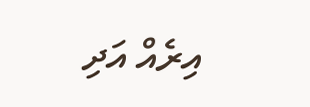އިރެއް އަދި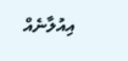އިއުލާނެއް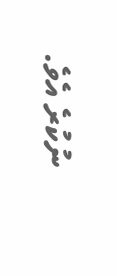ނުކުރެ އެވެ.